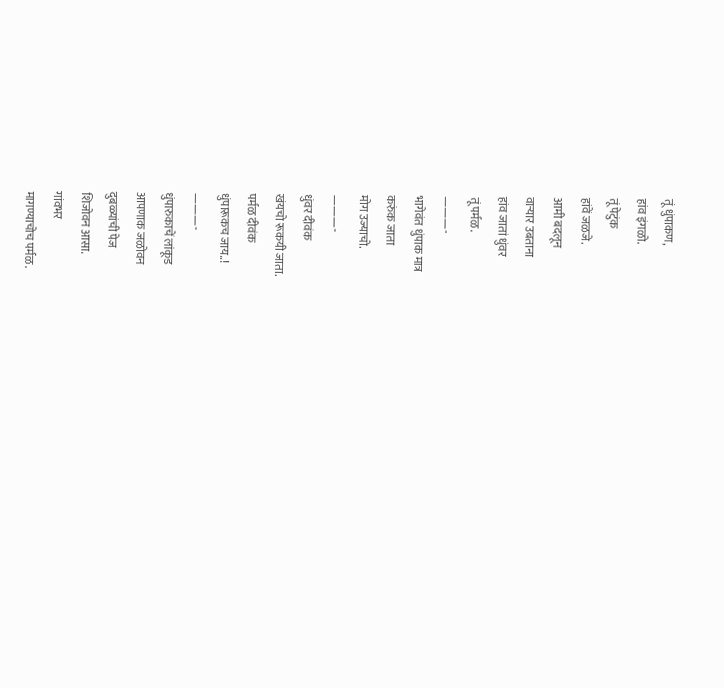तूं धुंपाकण,
हांव इंगळो.
तूं पेटुंक
हांवें जळजे.
आमी बदलून
वाऱ्यार उबताना
हांव जातां धुंवर
तूं पर्मळ.
———-
भागेवंत धुंपाक मात्र
करुंक जाता
मोग उज्याचो.
———-
धुंवर दीवंक
खंयचो रूकयी जाता.
पर्मळ दीवंक
धुंपारूकच जाय..!
———-
धुंपारुकाचें लांकूड
आपणाक जळोवन
दुबळ्यांची पेज
शिजोवन आसा.
गांवभर
मागण्याचोच पर्मळ.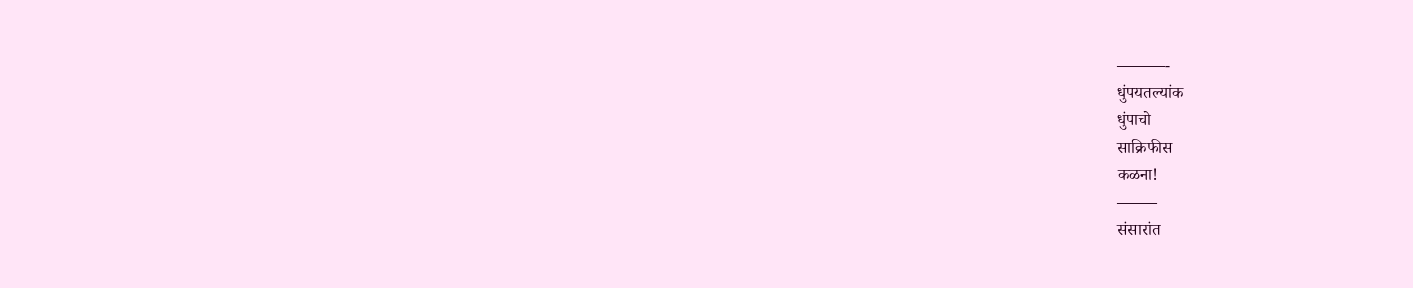———-
धुंपयतल्यांक
धुंपाचो
साक्रिफीस
कळना!
——–
संसारांत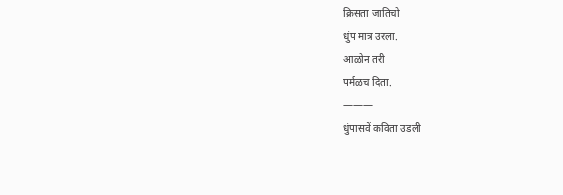क्रिसता जातिचो
धुंप मात्र उरला.
आळोन तरी
पर्मळच दिता.
———
धुंपासवें कविता उडली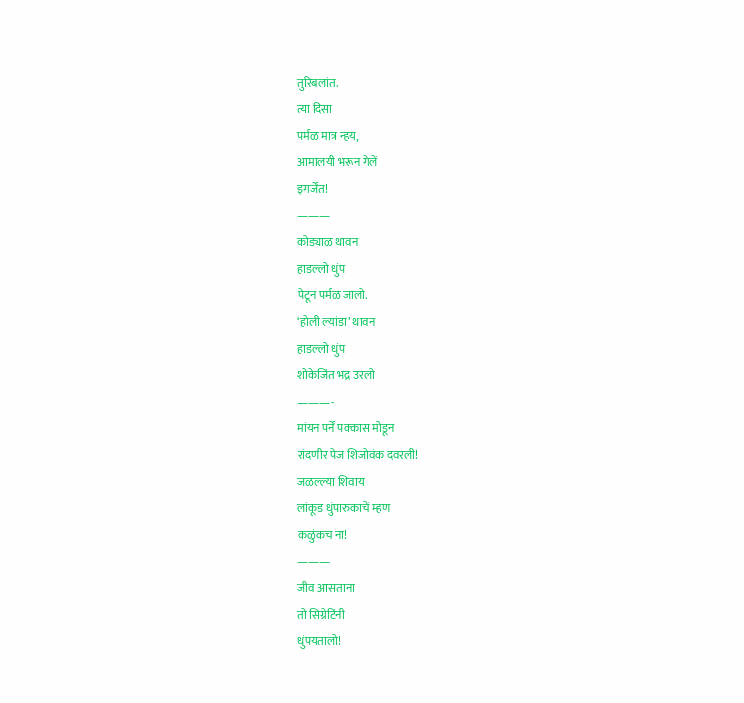तुरिबलांत.
त्या दिसा
पर्मळ मात्र न्हय,
आमालयी भरून गेलें
इगर्जेंत!
———
कोड्याळ थावन
हाडल्लो धुंप
पेटून पर्मळ जालो.
‘होली ल्यांडा’ थावन
हाडल्लो धुंप
शोकेजिंत भद्र उरलो
———-
मांयन पर्नें पक्कास मोडून
रांदणीर पेज शिजोवंक दवरली!
जळल्ल्या शिवाय
लांकूड धुंपारुकाचें म्हण
कळुंकच ना!
———
जीव आसताना
तो सिग्रेटिंनी
धुंपयतालो!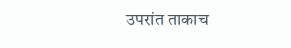उपरांत ताकाच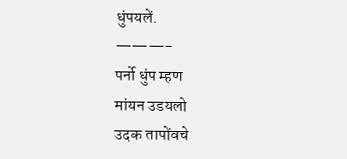धुंपयलें.
———-
पर्नो धुंप म्हण
मांयन उडयलो
उदक तापोंवचे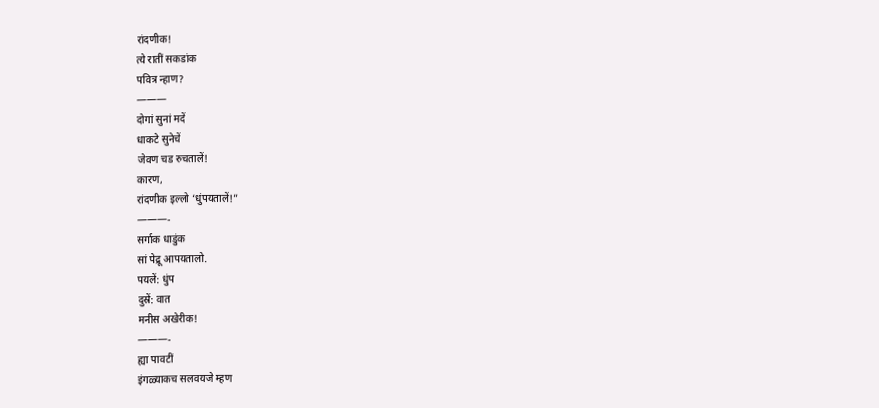रांदणीक!
त्ये रातीं सकडांक
पवित्र न्हाण?
———
दोगां सुनां मदें
धाकटे सुनेचें
जेवण चड रुचतालें!
कारण,
रांदणीक इल्लो ‘धुंपयतालें!”
———-
सर्गाक धाडुंक
सां पेद्रू आपयतालो.
पयलें: धुंप
दुस्रें: वात
मनीस अखेरीक!
———-
ह्या पावटीं
इंगळ्याकच सलवयजे म्हण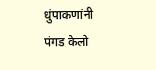धुंपाकणांनी
पंगड केलो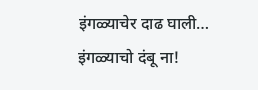इंगळ्याचेर दाढ घाली…
इंगळ्याचो दंबू ना!